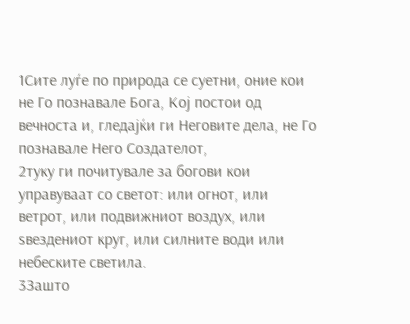1Сите луѓе по природа се суетни, оние кои не Го познавале Бога, Кој постои од вечноста и, гледајќи ги Неговите дела, не Го познавале Него Создателот,
2туку ги почитувале за богови кои управуваат со светот: или огнот, или ветрот, или подвижниот воздух, или ѕвездениот круг, или силните води или небеските светила.
3Зашто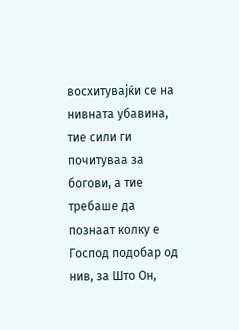восхитувајќи се на нивната убавина, тие сили ги почитуваа за богови, а тие требаше да познаат колку е Господ подобар од нив, за Што Он,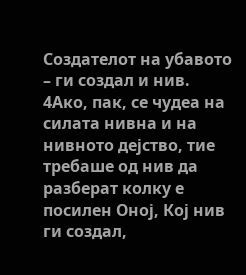Создателот на убавото – ги создал и нив.
4Ако, пак, се чудеа на силата нивна и на нивното дејство, тие требаше од нив да разберат колку е посилен Оној, Кој нив ги создал,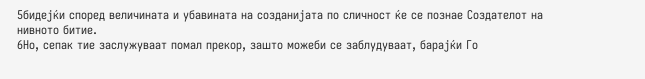5бидејќи според величината и убавината на созданијата по сличност ќе се познае Создателот на нивното битие.
6Но, сепак тие заслужуваат помал прекор, зашто можеби се заблудуваат, барајќи Го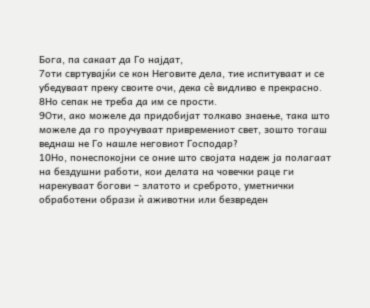Бога, па сакаат да Го најдат,
7оти свртувајќи се кон Неговите дела, тие испитуваат и се убедуваат преку своите очи, дека сѐ видливо е прекрасно.
8Но сепак не треба да им се прости.
9Оти, ако можеле да придобијат толкаво знаење, така што можеле да го проучуваат привремениот свет, зошто тогаш веднаш не Го нашле неговиот Господар?
10Но, понеспокојни се оние што својата надеж ја полагаат на бездушни работи, кои делата на човечки раце ги нарекуваат богови – златото и среброто, уметнички обработени образи ѝ аживотни или безвреден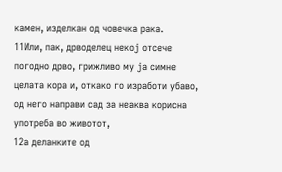камен, изделкан од човечка рака.
11Или, пак, дрводелец некој отсече погодно дрво, грижливо му ја симне целата кора и, откако го изработи убаво, од него направи сад за неаква корисна употреба во животот,
12а деланките од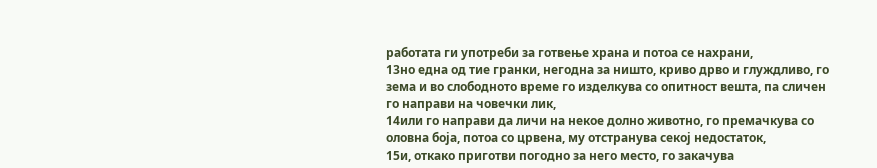работата ги употреби за готвење храна и потоа се нахрани,
13но една од тие гранки, негодна за ништо, криво дрво и глуждливо, го зема и во слободното време го изделкува со опитност вешта, па сличен го направи на човечки лик,
14или го направи да личи на некое долно животно, го премачкува со оловна боја, потоа со црвена, му отстранува секој недостаток,
15и, откако приготви погодно за него место, го закачува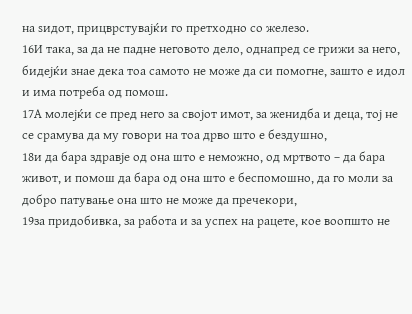на ѕидот, прицврстувајќи го претходно со железо.
16И така, за да не падне неговото дело, однапред се грижи за него, бидејќи знае дека тоа самото не може да си помогне, зашто е идол и има потреба од помош.
17А молејќи се пред него за својот имот, за женидба и деца, тој не се срамува да му говори на тоа дрво што е бездушно,
18и да бара здравје од она што е неможно, од мртвото – да бара живот, и помош да бара од она што е беспомошно, да го моли за добро патување она што не може да пречекори,
19за придобивка, за работа и за успех на рацете, кое воопшто не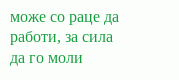може со раце да работи, за сила да го моли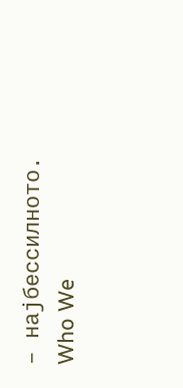– најбессилното.
Who We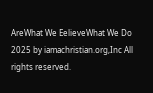AreWhat We EelieveWhat We Do
2025 by iamachristian.org,Inc All rights reserved.